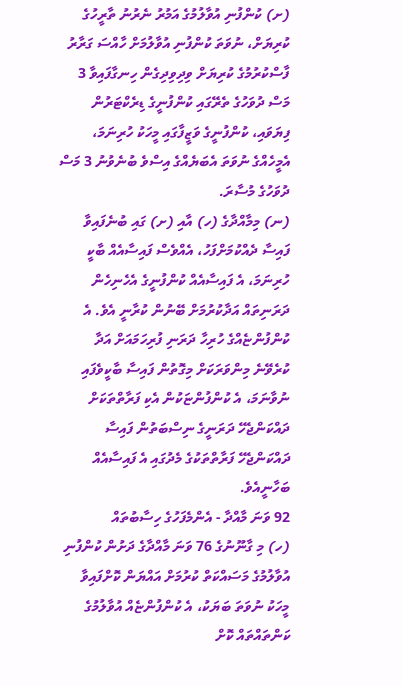(ށ) ކުންފުނި އުވާލުމުގެ އަމުރު ނެރުނު ތާރީހުގެ ކުރިޔަށް، ނުވަތަ ކުންފުނި އުވާލުމަށް ހާއްސަ ގަރާރު ފާސްކުރުމުގެ ކުރިޔަށް ވިދިވިދިގެން ހިނގާފައިވާ 3 މަސް ދުވަހުގެ ތެރޭގައި ކުންފުނީގެ ޑިރެކްޓަރުން ފިޔަވައި، ކުންފުނީގެ ވަޒީފާގައި މީހަކު ހުރިނަމަ، އެމީހެއްގެ ނުވަތަ އެބަޔެއްގެ އިސްވެ ބުނެވުނު 3 މަސް ދުވަހުގެ މުސާރަ.
(ނ) މިމާއްދާގެ (ހ) އާއި (ށ) ގައި ބުނެފައިވާ ފައިސާ ދެއްކުމަށްފަހު، އެއްވެސް ފައިސާއެއް ބާކީ ހުރިނަމަ، އެ ފައިސާއެއް ކުންފުނީގެ އެހެނިހެން ދަރަނިތައް އަދާކުރުމަށް ބޭނުން ކުރާނީ އެވެ. އެ ކުންފުންޏެއްގެ ހުރިހާ ދަރަނި ފުރިހަމައަށް އަދާ ކުރެވޭނެ މިންވަރަކަށް މިގޮތުން ފައިސާ ބާކީވެފައި ނުވާނަމަ، އެ ކުންފުންޏަކުން އެކި ފަރާތްތަކަށް ދައްކަންޖެހޭ ދަރަނީގެ ނިސްބަތުން ފައިސާ ދައްކަންޖެހޭ ފަރާތްތަކުގެ މެދުގައި އެ ފައިސާއެއް ބަހާނީއެވެ.
92 ވަނަ މާއްދާ - އެންމެފަހުގެ ހިސާބުތައް
(ހ) މި ގާނޫނުގެ 76 ވަނަ މާއްދާގެ ދަށުން ކުންފުނި އުވާލުމުގެ މަސައްކަތް ކުރުމަށް އައްޔަން ކޮށްފައިވާ މީހަކު ނުވަތަ ބަޔަކު، އެ ކުންފުންޏެއް އުވާލުމުގެ ކަންތައްތައް ކޮށް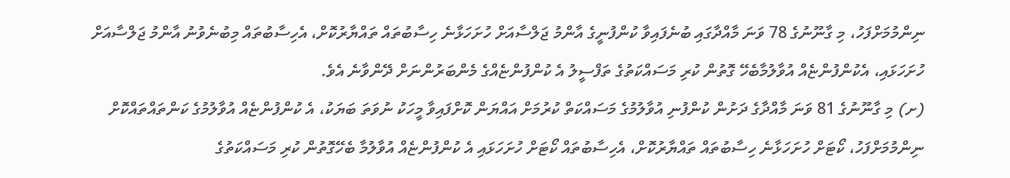ނިންމުމަށްފަހު، މި ގާނޫނުގެ 78 ވަނަ މާއްދާގައި ބުނެފައިވާ ކުންފުނީގެ އާންމު ޖަލްސާއަށް ހުށަހަޅާނެ ހިސާބުތައް ތައްޔާރުކޮށް، އެހިސާބުތައް މިބުނެވުނު އާންމު ޖަލްސާއަށް ހުށަހަޅައި، އެކުންފުންޏެއް އުވާލުމާބެހޭ ގޮތުން ކުރި މަސައްކަތުގެ ތަފްސީލު އެ ކުންފުންޏެއްގެ މެންބަރުންނަށް ދޭންވާނެ އެވެ.
(ށ) މި ގާނޫނުގެ 81 ވަނަ މާއްދާގެ ދަށުން ކުންފުނި އުވާލުމުގެ މަސައްކަތް ކުރުމަށް އައްޔަން ކޮށްފައިވާ މީހަކު ނުވަތަ ބަޔަކު، އެ ކުންފުންޏެއް އުވާލުމުގެ ކަންތައްތައްކޮށް ނިންމުމަށްފަހު، ކޯޓަށް ހުށަހަޅާނެ ހިސާބުތައް ތައްޔާރުކޮށް، އެހިސާބުތައް ކޯޓަށް ހުށަހަޅައި އެ ކުންފުންޏެއް އުވާލުމާ ބެހޭގޮތުން ކުރި މަސައްކަތުގެ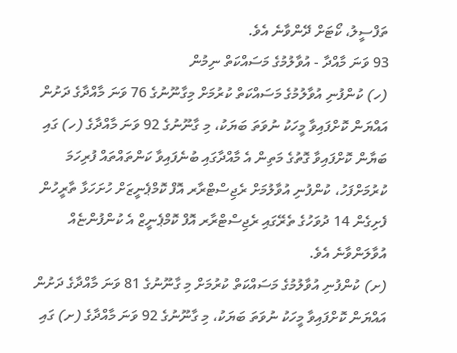ތަފްސީލު، ކޯޓަށް ދޭންވާނެ އެވެ.
93 ވަނަ މާއްދާ - އުވާލުމުގެ މަސައްކަތް ނިމުން
(ހ) ކުންފުނި އުވާލުމުގެ މަސައްކަތް ކުރުމަށް މިގާނޫނުގެ 76 ވަނަ މާއްދާގެ ދަށުން އައްޔަން ކޮށްފައިވާ މީހަކު ނުވަތަ ބަޔަކު، މި ގާނޫނުގެ 92 ވަނަ މާއްދާގެ (ހ) ގައި ބަޔާން ކޮށްފައިވާ ގޮތުގެ މަތިން އެ މާއްދާގައި ބުނެފައިވާ ކަންތައްތައް ފުރިހަމަ ކުރުމަށްފަހު، ކުންފުނި އުވާލުމަށް ރެޖިސްޓްރާރ އޮފް ކޮމްޕެނީޒަށް ހުށަހަޅާ ތާރީހުން ފެށިގެން 14 ދުވަހުގެ ތެރޭގައި ރެޖިސްޓްރާރ އޮފް ކޮމްޕެނީޒް އެ ކުންފުންޏެއް އުވާލަންވާނެ އެވެ.
(ށ) ކުންފުނި އުވާލުމުގެ މަސައްކަތް ކުރުމަށް މި ގާނޫނުގެ 81 ވަނަ މާއްދާގެ ދަށުން އައްޔަން ކޮށްފައިވާ މީހަކު ނުވަތަ ބަޔަކު، މި ގާނޫނުގެ 92 ވަނަ މާއްދާގެ (ށ) ގައި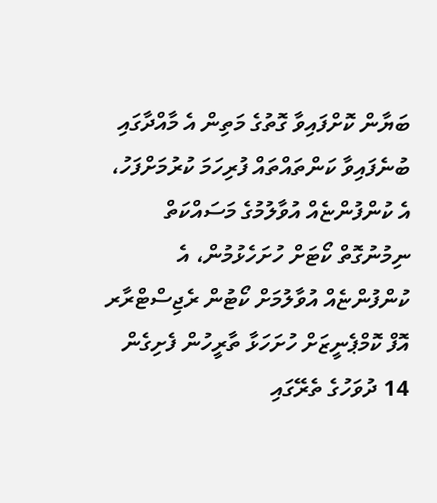ބަޔާން ކޮށްފައިވާ ގޮތުގެ މަތިން އެ މާއްދާގައި ބުނެފައިވާ ކަންތައްތައް ފުރިހަމަ ކުރުމަށްފަހު، އެ ކުންފުންޏެއް އުވާލުމުގެ މަސައްކަތް ނިމުނުގޮތް ކޯޓަށް ހުށަހެޅުމުން، އެ ކުންފުންޏެއް އުވާލުމަށް ކޯޓުން ރެޖިސްޓްރާރ އޮފް ކޮމްޕެނީޒަށް ހުށަހަޅާ ތާރީހުން ފެށިގެން 14 ދުވަހުގެ ތެރޭގައި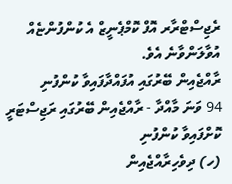ރެޖިސްޓްރާރ އޮފް ކޮމްޕެނީޒް އެ ކުންފުންޏެއް އުވާލަންވާނެ އެވެ.
ރާއްޖެއިން ބޭރުގައި އުފައްދާފައިވާ ކުންފުނި
94 ވަނަ މާއްދާ - ރާއްޖެއިން ބޭރުގައި ރަޖިސްޓަރީ ކޮށްފައިވާ ކުންފުނި
(ހ) ދިވެހިރާއްޖެއިން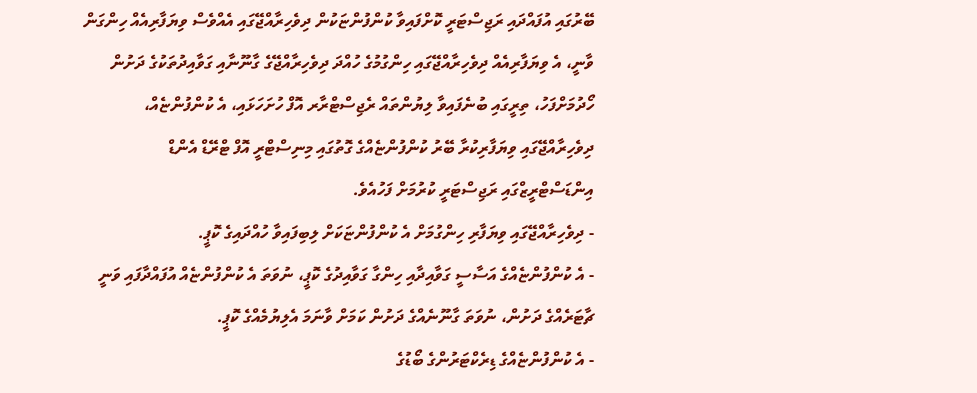ބޭރުގައި އުފައްދައި ރަޖިސްޓަރީ ކޮށްފައިވާ ކުންފުންޏަކުން ދިވެހިރާއްޖޭގައި އެއްވެސް ވިޔަފާރިއެއް ހިންގަން ވާނީ، އެ ވިޔަފާރިއެއް ދިވެހިރާއްޖޭގައި ހިންގުމުގެ ހުއްދަ ދިވެހިރާއްޖޭގެ ގާނޫނާއި ގަވާއިދުތަކުގެ ދަށުން ހޯދުމަށްފަހު، ތިރީގައި ބުނެފައިވާ ލިޔުންތައް ރެޖިސްޓްރާރ އޮފް ހުށަހަޅައި، އެ ކުންފުންޏެއް، ދިވެހިރާއްޖޭގައި ވިޔަފާރިކުރާ ބޭރު ކުންފުންޏެއްގެ ގޮތުގައި މިނިސްޓްރީ އޮފް ޓްރޭޑް އެންޑް އިންޑަސްޓްރީޒްގައި ރަޖިސްޓަރީ ކުރުމަށް ފަހުއެވެ.
- ދިވެހިރާއްޖޭގައި ވިޔަފާރި ހިންގުމަށް އެ ކުންފުންޏަކަށް ލިބިފައިވާ ހުއްދައިގެ ކޮޕީ.
- އެ ކުންފުންޏެއްގެ އަސާސީ ގަވާއިދާއި ހިންގާ ގަވާއިދުގެ ކޮޕީ، ނުވަތަ އެ ކުންފުންޏެއް އުފައްދާފައި ވަނީ ޗާޓަރެއްގެ ދަށުން، ނުވަތަ ގާނޫނެއްގެ ދަށުން ކަމަށް ވާނަމަ އެލިޔުމެއްގެ ކޮޕީ.
- އެ ކުންފުންޏެއްގެ ޑިރެކްޓަރުންގެ ބޯޑުގެ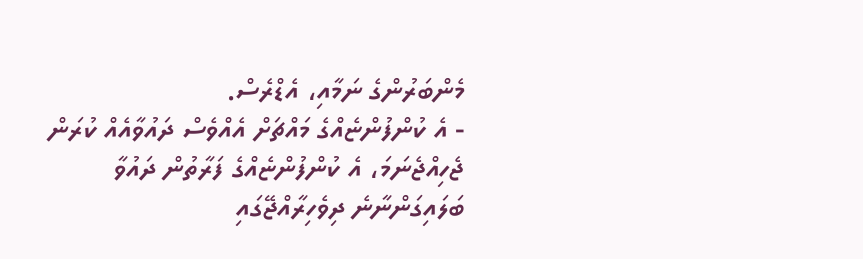މެންބަރުންގެ ނަމާއި، އެޑްރެސް.
- އެ ކުންފުންޏެއްގެ މައްޗަށް އެއްވެސް ދައުވާއެއް ކުރަން ޖެހިއްޖެނަމަ، އެ ކުންފުންޏެއްގެ ފަރާތުން ދައުވާ ބަލައިގަންނާނެ ދިވެހިރާއްޖޭގައި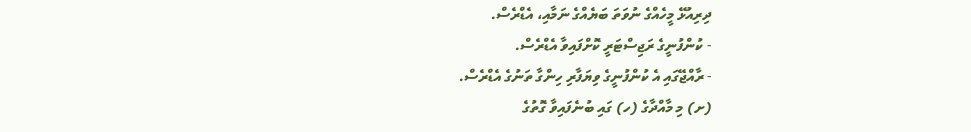ދިރިއުޅޭ މީހެއްގެ ނުވަތަ ބަޔެއްގެ ނަމާއި، އެޑްރެސް.
- ކުންފުނީގެ ރަޖިސްޓަރީ ކޮށްފައިވާ އެޑްރެސް.
- ރާއްޖޭގައި އެ ކުންފުނީގެ ވިޔަފާރި ހިންގާ ތަނުގެ އެޑްރެސް.
(ށ) މި މާއްދާގެ (ހ) ގައި ބުނެފައިވާ ގޮތުގެ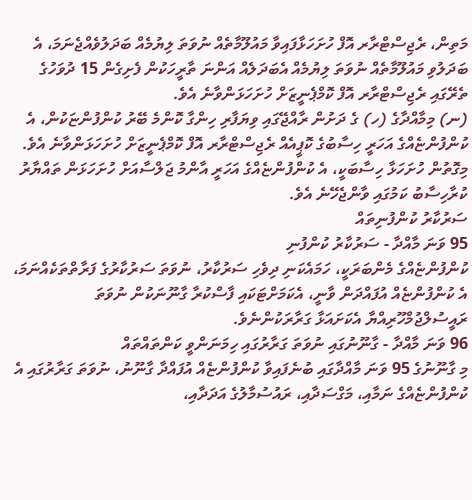މަތިން، ރެޖިސްޓްރާރ އޮފް ހުށަހަޅާފައިވާ މައުލޫމާތެއް ނުވަތަ ލިޔުމެއް ބަދަލުވެއްޖެނަމަ، އެ ބަދަލުވި މައުލޫމާތެއް ނުވަތަ ލިޔުމެއް އެބަދަލެއް އަންނަ ތާރީހަކުން ފެށިގެން 15 ދުވަހުގެ ތެރޭގައި ރެޖިސްޓްރާރ އޮފް ކޮމްޕެނީޒަށް ހުށަހަޅަންވާނެ އެވެ.
(ނ) މިމާއްދާގެ (ހ) ގެ ދަށުން ރާއްޖޭގައި ވިޔަފާރި ހިންގާ ކޮންމެ ބޭރު ކުންފުންޏަކުން، އެ ކުންފުންޏެއްގެ އަހަރީ ހިސާބުގެ ކޮޕީއެއް ރެޖިސްޓްރާރ އޮފް ކޮމްޕެނީޒަށް ހުށަހަޅަންވާނެ އެވެ. މިގޮތުން ހުށަހަޅާ ހިސާބަކީ، އެ ކުންފުންޏެއްގެ އަހަރީ އާންމު ޖަލްސާއަށް ހުށަހަޅަން ތައްޔާރު ކުރާހިސާބު ކަމުގައި ވާންޖެހޭނެ އެވެ.
ސަރުކާރު ކުންފުނިތައް
95 ވަނަ މާއްދާ - ސަރުކާރު ކުންފުނި
ކުންފުންޏެއްގެ މެންބަރަކީ، ހަމައެކަނި ދިވެހި ސަރުކާރު، ނުވަތަ ސަރުކާރުގެ ފަރާތްތަކެއްނަމަ، އެ ކުންފުންޏެއް އުފައްދަން ވާނީ، އެކަމަށްޓަކައި ފާސްކުރާ ގާނޫނަކުން ނުވަތަ ރައީސުލްޖުމްހޫރިއްޔާ އެކަށައަޅާ ގަރާރަކުންނެވެ.
96 ވަނަ މާއްދާ - ގާނޫނުގައި ނުވަތަ ގަރާރުގައި ހިމަނަންވީ ކަންތައްތައް
މި ގާނޫނުގެ 95 ވަނަ މާއްދާގައި ބުނެފައިވާ ކުންފުންޏެއް އުފައްދާ ގާނޫނު، ނުވަތަ ގަރާރުގައި އެ ކުންފުންޏެއްގެ ނަމާއި، މަގްސަދާއި، ރައުސުމާލުގެ އަދަދާއި،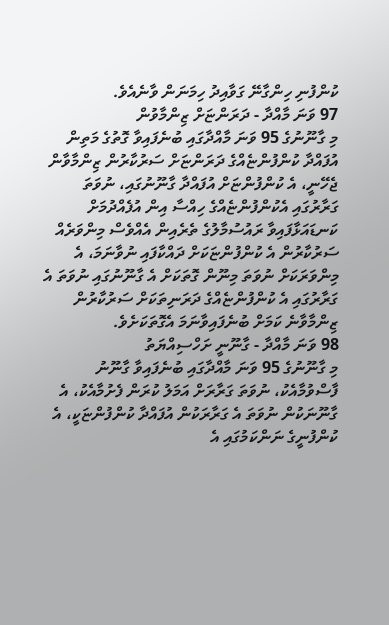ކުންފުނި ހިންގާނޭ ގަވާއިދު ހިމަނަން ވާނެއެވެ.
97 ވަނަ މާއްދާ - ދަރަންޏަށް ޒިންމާވުން
މި ގާނޫނުގެ 95 ވަނަ މާއްދާގައި ބުނެފައިވާ ގޮތުގެ މަތިން އުފައްދާ ކުންފުންޏެއްގެ ދަރަންޏަށް ސަރުކާރުން ޒިންމާވާން ޖެހޭނީ، އެ ކުންފުންޏަށް އުފައްދާ ގާނޫނުގައި، ނުވަތަ ގަރާރުގައި އެކުންފުންޏެއްގެ ހިއްސާ އިން އުފެއްދުމަށް ކަނޑައަޅާފައިވާ ރައުސުމާލުގެ ތެރެއިން އެއްވެސް މިންވަރެއް ސަރުކާރުން އެ ކުންފުންޏަކަށް ދައްކާފައި ނުވާނަމަ، އެ މިންވަރަކަށް ނުވަތަ މިނޫން ގޮތަކަށް އެ ގާނޫނުގައި ނުވަތަ އެ ގަރާރުގައި އެ ކުންފުންޏެއްގެ ދަރަނިތަކަށް ސަރުކާރުން ޒިންމާވާނެ ކަމަށް ބުނެފައިވާނަމަ އެގޮތަކަށެވެ.
98 ވަނަ މާއްދާ - ގާނޫނީ ށަހްސިއްޔަތު
މި ގާނޫނުގެ 95 ވަނަ މާއްދާގައި ބުނެފައިވާ ގާނޫނު ފާސްވުމާއެކު، ނުވަތަ ގަރާރަށް އަމަލު ކުރަން ފެށުމާއެކު، އެ ގާނޫނަކުން ނުވަތަ އެ ގަރާރަކުން އުފައްދާ ކުންފުންޏަކީ، އެ ކުންފުނީގެ ނަންކަމުގައި އެ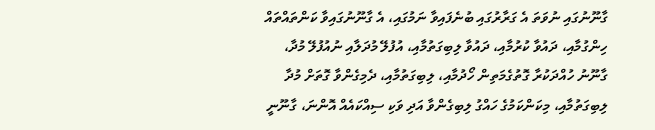ގާނޫނުގައި ނުވަތަ އެ ގަރާރުގައި ބުނެފައިވާ ނަމުގައި، އެ ގާނޫނުގައިވާ ކަންތައްތައް ހިންގުމާއި، ދައުވާ ކުރުމާއި، ދައުވާ ލިބިގަތުމާއި، އުފުލޭ މުދަލާއި ނުއުފުލޭ މުދާ، ގާނޫނު ހުއްދަކުރާ ގޮތުގެމަތިން ހޯދުމާއި، ލިބިގަތުމާއި، ދެމިގެންވާ ގޮތަށް މުދާ ލިބިގަތުމާއި، މިކަންކަމުގެ ހައްގު ލިބިގެންވާ އަދި ވަކި ސިއްކައެއް އޮންނަ، ގާނޫނީ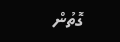ގޮތުން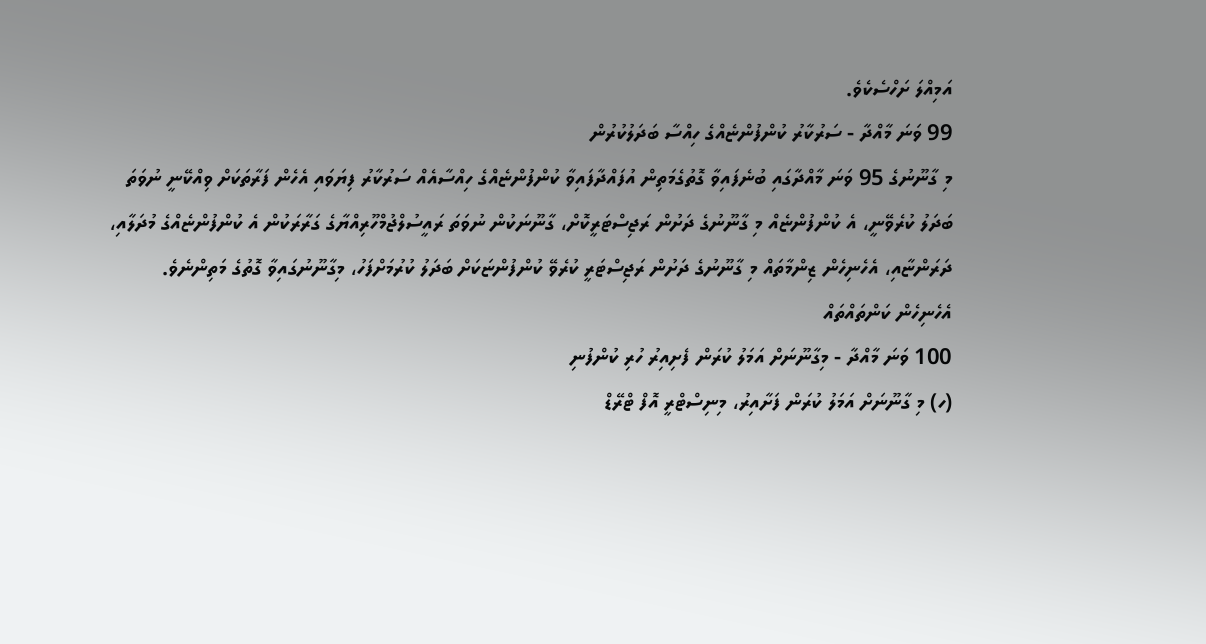އަމިއްލަ ށަހްސެކެވެ.
99 ވަނަ މާއްދާ - ސަރުކާރު ކުންފުންޏެއްގެ ހިއްސާ ބަދަލުކުރުން
މި ގާނޫނުގެ 95 ވަނަ މާއްދާގައި ބުނެފައިވާ ގޮތުގެމަތިން އުފައްދާފައިވާ ކުންފުންޏެއްގެ ހިއްސާއެއް ސަރުކާރު ފިޔަވައި އެހެން ފަރާތަކަށް ވިއްކޭނީ ނުވަތަ ބަދަލު ކުރެވޭނީ، އެ ކުންފުންޏެއް މި ގާނޫނުގެ ދަށުން ރަޖިސްޓަރީކޮށް، ގާނޫނަކުން ނުވަތަ ރައީސުލްޖުމްހޫރިއްޔާގެ ގަރާރަކުން އެ ކުންފުންޏެއްގެ މުދަލާއި، ދަރަންޏާއި، އެހެނިހެން ޒިންމާތައް މި ގާނޫނުގެ ދަށުން ރަޖިސްޓަރީ ކުރެވޭ ކުންފުންޏަކަށް ބަދަލު ކުރުމަށްފަހު، މިގާނޫނުގައިވާ ގޮތުގެ މަތިންނެވެ.
އެހެނިހެން ކަންތައްތައް
100 ވަނަ މާއްދާ - މިގާނޫނަށް އަމަލު ކުރަން ފެށިއިރު ހުރި ކުންފުނި
(ހ) މި ގާނޫނަށް އަމަލު ކުރަން ފަށާއިރު، މިނިސްޓްރީ އޮފް ޓްރޭޑް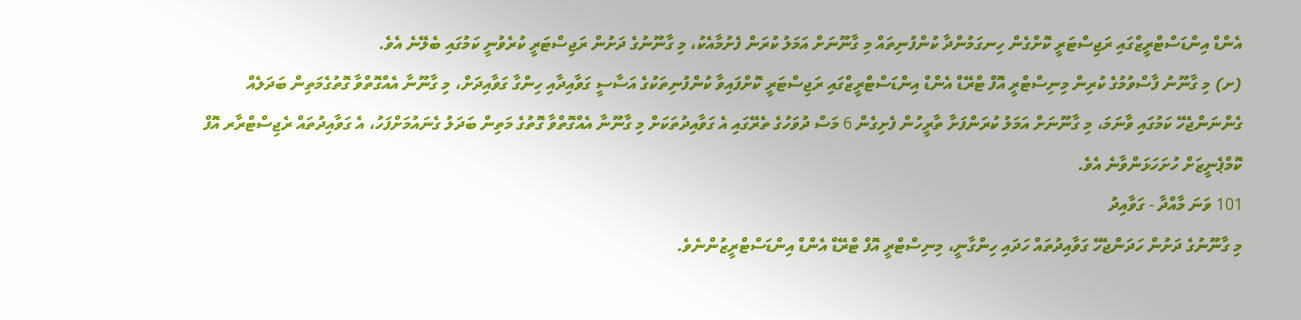އެންޑް އިންޑަސްޓްރީޒްގައި ރަޖިސްޓަރީ ކޮށްގެން ހިނގަމުންދާ ކުންފުނިތައް މި ގާނޫނަށް އަމަލު ކުރަން ފެށުމާއެކު، މި ގާނޫނުގެ ދަށުން ރަޖިސްޓަރީ ކުރެވުނީ ކަމުގައި ބެލޭނެ އެވެ.
(ށ) މި ގާނޫނު ފާސްވުމުގެ ކުރިން މިނިސްޓްރީ އޮފް ޓްރޭޑް އެންޑް އިންޑަސްޓްރީޒްގައި ރަޖިސްޓަރީ ކޮށްފައިވާ ކުންފުނިތަކުގެ އަސާސީ ގަވާއިދާއި ހިންގާ ގަވާއިދަށް، މި ގާނޫނާ އެއްގޮތްވާ ގޮތުގެމަތިން ބަދަލެއް ގެންނަންޖެހޭ ކަމުގައި ވާނަމަ، މި ގާނޫނަށް އަމަލު ކުރަންފަށާ ތާރީހުން ފެށިގެން 6 މަސް ދުވަހުގެ ތެރޭގައި އެ ގަވާއިދުތަކަށް މި ގާނޫނާ އެއްގޮތްވާ ގޮތުގެ މަތިން ބަދަލު ގެނައުމަށްފަހު، އެ ގަވާއިދުތައް ރެޖިސްޓްރާރ އޮފް ކޮމްޕެނީޒަށް ހުށަހަޅަންވާނެ އެވެ.
101 ވަނަ މާއްދާ - ގަވާއިދު
މި ގާނޫނުގެ ދަށުން ހަދަންޖެހޭ ގަވާއިދުތައް ހަދައި ހިންގާނީ، މިނިސްޓްރީ އޮފް ޓްރޭޑް އެންޑް އިންޑަސްޓްރީޒުންނެވެ.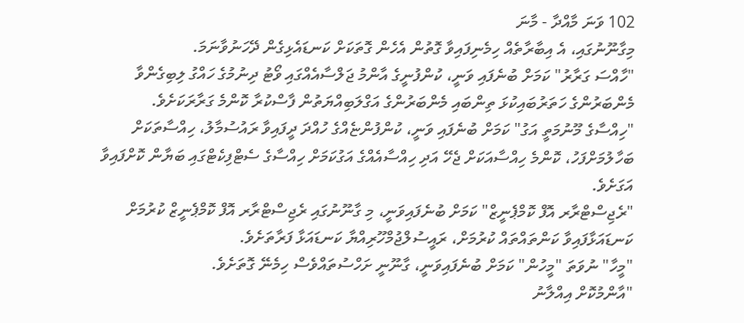102 ވަނަ މާއްދާ - މާނަ
މިގާނޫނުގައި، އެ އިބާރާތެއް ހިމެނިފައިވާ ގޮތުން އެހެން ގޮތަކަށް ކަނޑައެޅިގެން ދޭހަނުވާނަމަ.
"ހާއްސަ ގަރާރު" ކަމަށް ބުނެފައި ވަނީ، ކުންފުނީގެ އާންމު ޖަލްސާއެއްގައި ވޯޓު ދިނުމުގެ ހައްގު ލިބިގެންވާ މެންބަރުންގެ ހަތަރުބައިކުޅަ ތިންބައި މެންބަރުންގެ އަގްލަބިއްޔަތުން ފާސްކުރާ ކޮންމެ ގަރާރަކަށެވެ.
"ހިއްސާގެ މޫނުމަތީ އަގު" ކަމަށް ބުނެފައި ވަނީ، ކުންފުންޏެއްގެ ހުއްދަ ދީފައިވާ ރައުސުމާލު، ހިއްސާތަކަށް ބަހާލުމަށްފަހު، ކޮންމެ ހިއްސާއަކަށް ޖެހޭ އަދި ހިއްސާއެއްގެ އަގުކަމަށް ހިއްސާގެ ސެޓްފިކެޓްގައި ބަޔާން ކޮށްފައިވާ އަގަށެވެ.
"ރެޖިސްޓްރާރ އޮފް ކޮމްޕެނީޒް" ކަމަށް ބުނެފައިވަނީ، މި ގާނޫނުގައި ރެޖިސްޓްރާރ އޮފް ކޮމްޕެނީޒް ކުރުމަށް ކަނޑައަޅާފައިވާ ކަންތައްތައް ކުރުމަށް، ރައީސުލްޖުމްހޫރިއްޔާ ކަނޑައަޅާ ފަރާތަށެވެ.
"މީހާ" ނުވަތަ "މީހުން" ކަމަށް ބުނެފައިވަނީ، ގާނޫނީ ށަހްސުތައްވެސް ހިމެނޭ ގޮތަށެވެ.
"އާންމުކޮށް އިއްލާނު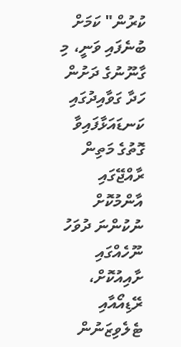ކުރުން" ކަމަށް ބުނެފައި ވަނީ، މި ގާނޫނުގެ ދަށުން ހަދާ ގަވާއިދުގައި ކަނޑައަޅާފައިވާ ގޮތުގެ މަތިން ރާއްޖޭގައި އާންމުކޮށް ނުކުންނަ ދުވަހު ނޫހެއްގައި ށާއިއުކޮށް، ރޭޑިއޯއާއި ޓެލެވިޒަނުން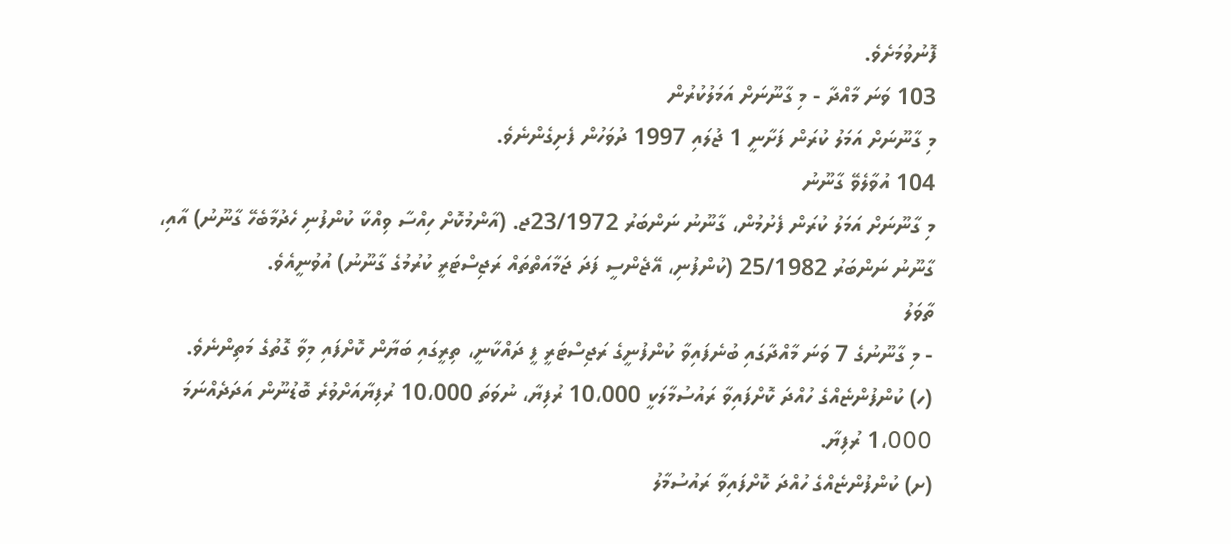ފޮނުވުމަށެވެ.
103 ވަނަ މާއްދާ - މި ގާނޫނަށް އަމަލުކުރުން
މި ގާނޫނަށް އަމަލު ކުރަން ފަށާނީ 1 ޖުލައި 1997 ދުވަހުން ފެށިގެންނެވެ.
104 އުވާލެވޭ ގާނޫނު
މި ގާނޫނަށް އަމަލު ކުރަން ފެށުމުން، ގާނޫނު ނަންބަރު 23/1972ޖ. (އާންމުކޮށް ހިއްސާ ވިއްކާ ކުންފުނި ހެދުމާބެހޭ ގާނޫނު) އާއި، ގާނޫނު ނަންބަރު 25/1982 (ކުންފުނި، އޭޖެންސީ ފަދަ ޖަމާއަތްތައް ރަޖިސްޓަރީ ކުރުމުގެ ގާނޫނު) އުވުނީއެވެ.
ތާވަލު
- މި ގާނޫނުގެ 7 ވަނަ މާއްދާގައި ބުނެފައިވާ ކުންފުނީގެ ރަޖިސްޓަރީ ފީ ދައްކާނީ، ތިރީގައި ބަޔާން ކޮށްފައި މިވާ ގޮތުގެ މަތިންނެވެ.
(ހ) ކުންފުންޏެއްގެ ހުއްދަ ކޮށްފައިވާ ރައުސުމާލަކީ 10،000 ރުފިޔާ، ނުވަތަ 10،000 ރުފިޔާއަށްވުރެ ބޮޑުނޫން އަދަދެއްނަމަ 1،000 ރުފިޔާ.
(ށ) ކުންފުންޏެއްގެ ހުއްދަ ކޮށްފައިވާ ރައުސުމާލު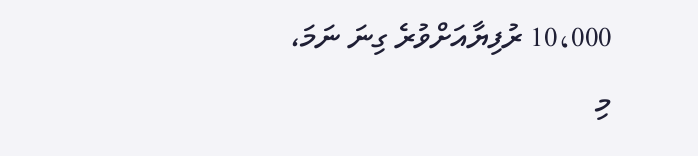10،000 ރުފިޔާއަށްވުރެ ގިނަ ނަމަ، މި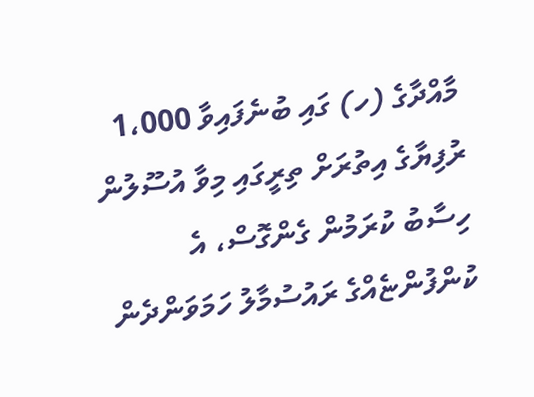މާއްދާގެ (ހ) ގައި ބުނެފައިވާ 1،000 ރުފިޔާގެ އިތުރަށް ތިރީގައި މިވާ އުސޫލުން ހިސާބު ކުރަމުން ގެންގޮސް، އެ ކުންފުންޏެއްގެ ރައުސުމާލު ހަމަވަންދެން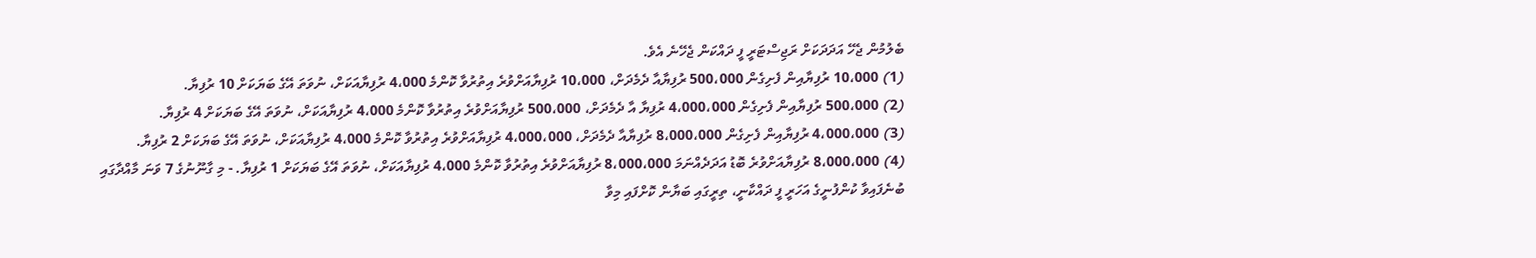ބެލުމުން ޖެހޭ އަދަދަކަށް ރަޖިސްޓަރީ ފީ ދައްކަން ޖެހޭނެ އެވެ.
(1) 10،000 ރުފިޔާއިން ފެށިގެން 500،000 ރުފިޔާއާ ދެމެދަށް، 10،000 ރުފިޔާއަށްވުރެ އިތުރުވާ ކޮންމެ 4،000 ރުފިޔާއަކަށް، ނުވަތަ އޭގެ ބަޔަކަށް 10 ރުފިޔާ.
(2) 500،000 ރުފިޔާއިން ފެށިގެން 4،000،000 ރުފިޔާ އާ ދެމެދަށް، 500،000 ރުފިޔާއަށްވުރެ އިތުރުވާ ކޮންމެ 4،000 ރުފިޔާއަކަށް، ނުވަތަ އޭގެ ބަޔަކަށް 4 ރުފިޔާ.
(3) 4،000،000 ރުފިޔާއިން ފެށިގެން 8،000،000 ރުފިޔާއާ ދެމެދަށް، 4،000،000 ރުފިޔާއަށްވުރެ އިތުރުވާ ކޮންމެ 4،000 ރުފިޔާއަކަށް، ނުވަތަ އޭގެ ބަޔަކަށް 2 ރުފިޔާ.
(4) 8،000،000 ރުފިޔާއަށްވުރެ ބޮޑު އަދަދެއްނަމަ 8،000،000 ރުފިޔާއަށްވުރެ އިތުރުވާ ކޮންމެ 4،000 ރުފިޔާއަކަށް، ނުވަތަ އޭގެ ބަޔަކަށް 1 ރުފިޔާ. - މި ގާނޫނުގެ 7 ވަނަ މާއްދާގައި ބުނެފައިވާ ކުންފުނީގެ އަހަރީ ފީ ދައްކާނީ، ތިރީގައި ބަޔާން ކޮށްފައި މިވާ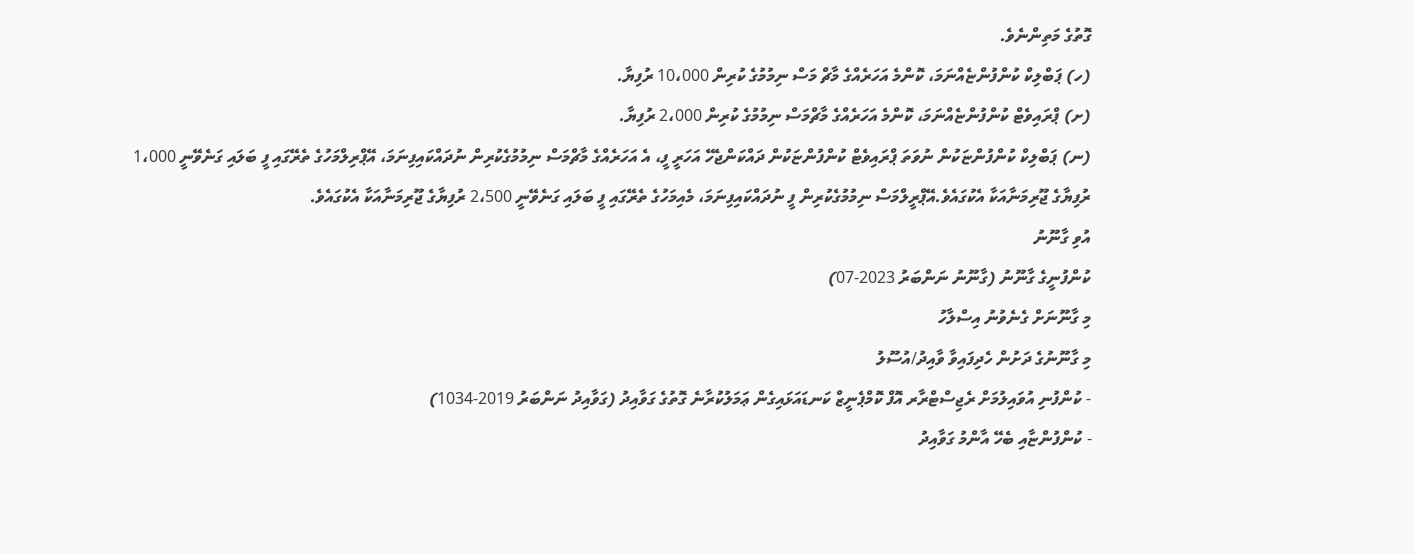ގޮތުގެ މަތިންނެވެ.
(ހ) ޕަބްލިކް ކުންފުންޏެއްނަމަ، ކޮންމެ އަހަރެއްގެ މާޗް މަސް ނިމުމުގެ ކުރިން 10،000 ރުފިޔާ.
(ށ) ޕްރައިވެޓް ކުންފުންޏެއްނަމަ، ކޮންމެ އަހަރެއްގެ މާޗްމަސް ނިމުމުގެ ކުރިން 2،000 ރުފިޔާ.
(ނ) ޕަބްލިކް ކުންފުންޏަކުން ނުވަތަ ޕްރައިވެޓް ކުންފުންޏަކުން ދައްކަންޖެހޭ އަހަރީ ފީ، އެ އަހަރެއްގެ މާޗްމަސް ނިމުމުގެކުރިން ނުދައްކައިފިނަމަ، އޭޕްރިލްމަހުގެ ތެރޭގައި ފީ ބަލައި ގަނެވޭނީ 1،000 ރުފިޔާގެ ޖޫރިމަނާއަކާ އެކުގައެވެ.އޭޕްރީލްމަސް ނިމުމުގެކުރިން ފީ ނުދައްކައިފިނަމަ، މެއިމަހުގެ ތެރޭގައި ފީ ބަލައި ގަނެވޭނީ 2،500 ރުފިޔާގެ ޖޫރިމަނާއަކާ އެކުގައެވެ.
އުވި ގާނޫނު
ކުންފުނީގެ ގާނޫނު (ގާނޫނު ނަންބަރު 2023-07)
މި ގާނޫނަށް ގެނެވުނު އިސްލާހު
މި ގާނޫނުގެ ދަށުން ހެދިފައިވާ ވާއިދު/އުސޫލު
- ކުންފުނި އުވައިލުމަށް ރެޖިސްޓްރާރ އޮފް ކޮމްޕެނީޒް ކަނޑައަޅައިގެން ޢަމަލުކުރާނެ ގޮތުގެ ގަވާއިދު (ގަވާއިދު ނަންބަރު 2019-1034)
- ކުންފުންޏާއި ބެހޭ އާންމު ގަވާއިދު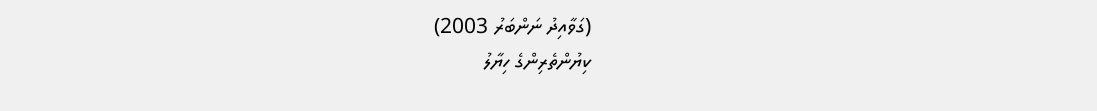(ގަވާއިދު ނަންބަރު 2003)
ކިޔުންތެރިންގެ ހިޔާލު